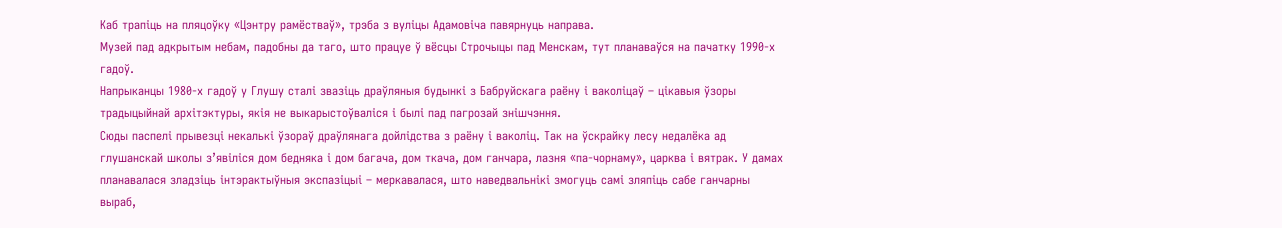Каб трапіць на пляцоўку «Цэнтру рамёстваў», трэба з вуліцы Адамовіча павярнуць направа.
Музей пад адкрытым небам, падобны да таго, што працуе ў вёсцы Строчыцы пад Менскам, тут планаваўся на пачатку 1990-х гадоў.
Напрыканцы 1980-х гадоў у Глушу сталі звазіць драўляныя будынкі з Бабруйскага раёну і ваколіцаў – цікавыя ўзоры традыцыйнай архітэктуры, якія не выкарыстоўваліся і былі пад пагрозай знішчэння.
Сюды паспелі прывезці некалькі ўзораў драўлянага дойлідства з раёну і ваколіц. Так на ўскрайку лесу недалёка ад глушанскай школы з’явіліся дом бедняка і дом багача, дом ткача, дом ганчара, лазня «па-чорнаму», царква і вятрак. У дамах планавалася зладзіць інтэрактыўныя экспазіцыі – меркавалася, што наведвальнікі змогуць самі зляпіць сабе ганчарны выраб,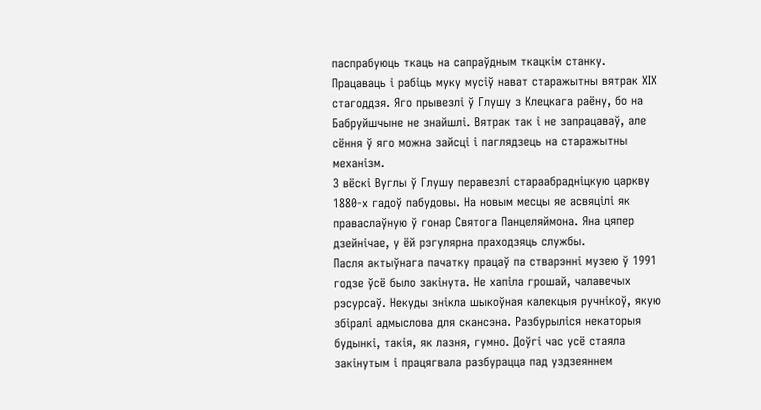паспрабуюць ткаць на сапраўдным ткацкім станку.
Працаваць і рабіць муку мусіў нават старажытны вятрак ХІХ стагоддзя. Яго прывезлі ў Глушу з Клецкага раёну, бо на Бабруйшчыне не знайшлі. Вятрак так і не запрацаваў, але сёння ў яго можна зайсці і паглядзець на старажытны механізм.
З вёскі Вуглы ў Глушу перавезлі стараабрадніцкую царкву 1880-х гадоў пабудовы. На новым месцы яе асвяцілі як праваслаўную ў гонар Святога Панцеляймона. Яна цяпер дзейнічае, у ёй рэгулярна праходзяць службы.
Пасля актыўнага пачатку працаў па стварэнні музею ў 1991 годзе ўсё было закінута. Не хапіла грошай, чалавечых рэсурсаў. Некуды знікла шыкоўная калекцыя ручнікоў, якую збіралі адмыслова для скансэна. Разбурыліся некаторыя будынкі, такія, як лазня, гумно. Доўгі час усё стаяла закінутым і працягвала разбурацца пад уздзеяннем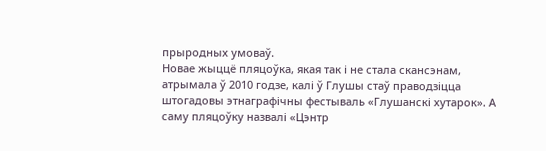прыродных умоваў.
Новае жыццё пляцоўка, якая так і не стала скансэнам, атрымала ў 2010 годзе, калі ў Глушы стаў праводзіцца штогадовы этнаграфічны фестываль «Глушанскі хутарок». А саму пляцоўку назвалі «Цэнтр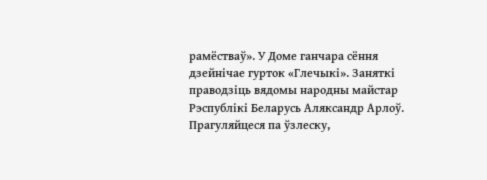рамёстваў». У Доме ганчара сёння дзейнічае гурток «Глечыкі». Заняткі праводзіць вядомы народны майстар Рэспублікі Беларусь Аляксандр Арлоў.
Прагуляйцеся па ўзлеску,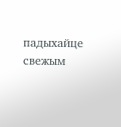падыхайце свежым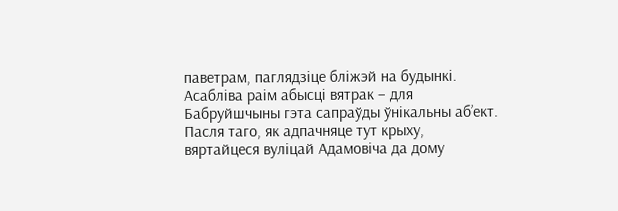паветрам, паглядзіце бліжэй на будынкі. Асабліва раім абысці вятрак – для Бабруйшчыны гэта сапраўды ўнікальны аб’ект.
Пасля таго, як адпачняце тут крыху, вяртайцеся вуліцай Адамовіча да дому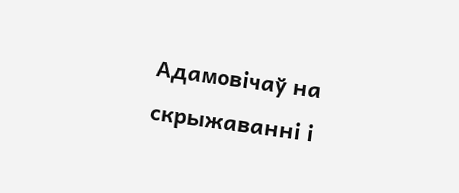Адамовічаў на скрыжаванні і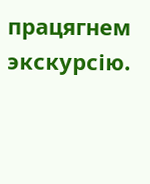працягнем экскурсію.